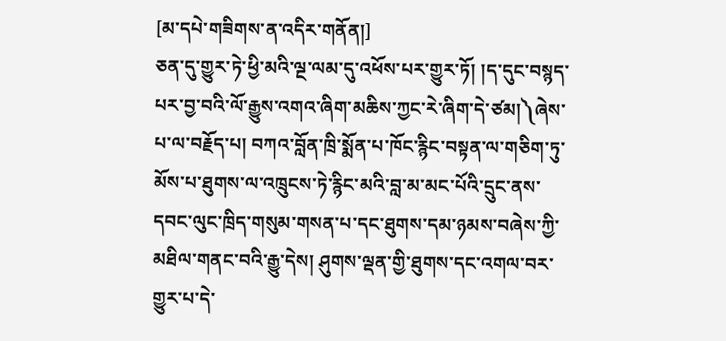[མ་དཔེ་གཟིགས་ན་འདིར་གནོན།]
ཅན་དུ་གྱུར་ཏེ་ཕྱི་མའི་ལྔ་ལམ་དུ་འཕོས་པར་གྱུར་ཏོ། །ད་དུང་བསྙད་པར་བྱ་བའི་ལོ་རྒྱུས་འགའ་ཞིག་མཆིས་ཀྱང་རེ་ཞིག་དེ་ཙམ།༽ཞེས་པ་ལ་བརྗོད་པ། བཀའ་བློན་ཁྲི་སྨོན་པ་ཁོང་རྙིང་བསྟན་ལ་གཅིག་ཏུ་མོས་པ་ཐུགས་ལ་འཁྲུངས་ཏེ་རྙིང་མའི་བླ་མ་མང་པོའི་དྲུང་ནས་དབང་ལུང་ཁྲིད་གསུམ་གསན་པ་དང་ཐུགས་དམ་ཉམས་བཞེས་ཀྱི་མཐིལ་གནང་བའི་རྒྱུ་དེས། ཤུགས་ལྡན་གྱི་ཐུགས་དང་འགལ་བར་གྱུར་པ་དེ་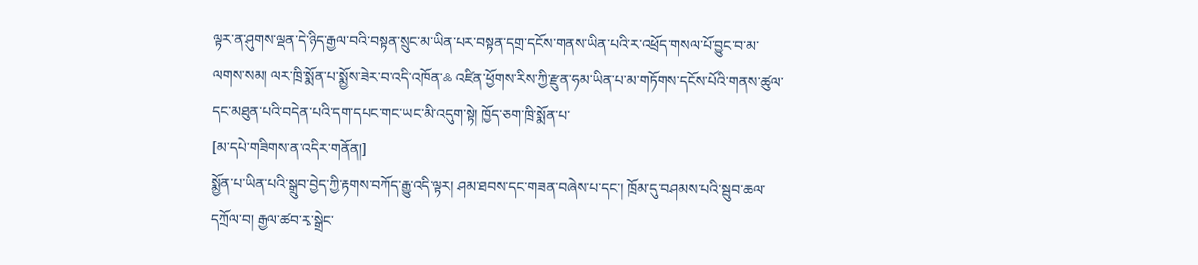ལྟར་ན་ཤུགས་ལྡན་དེ་ཉིད་རྒྱལ་བའི་བསྟན་སྲུང་མ་ཡིན་པར་བསྟན་དགྲ་དངོས་གནས་ཡིན་པའི་ར་འཕྲོད་གསལ་པོ་བྱུང་བ་མ་ལགས་སམ། ལར་ཁྲི་སྨོན་པ་སྨྱོས་ཟེར་བ་འདི་འཁོན་༜ འཛིན་ཕྱོགས་རིས་ཀྱི་རྫུན་ཧམ་ཡིན་པ་མ་གཏོགས་དངོས་པོའི་གནས་ཚུལ་དང་མཐུན་པའི་བདེན་པའི་དག་དཔང་གང་ཡང་མི་འདུག་སྟེ། ཁྱོད་ཅག་ཁྲི་སྨོན་པ་
[མ་དཔེ་གཟིགས་ན་འདིར་གནོན།]
སྨྱོན་པ་ཡིན་པའི་སྒྲུབ་བྱེད་ཀྱི་རྟགས་བཀོད་རྒྱུ་འདི་ལྟར། ཤམ་ཐབས་དང་གཟན་བཞེས་པ་དང་། ཁྲོམ་དུ་བཤམས་པའི་སྦུབ་ཆལ་དཀྲོལ་བ། རྒྱལ་ཚབ་རྭ་སྒྲེང་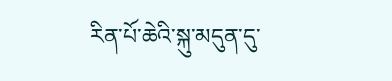རིན་པོ་ཆེའི་སྐུ་མདུན་དུ་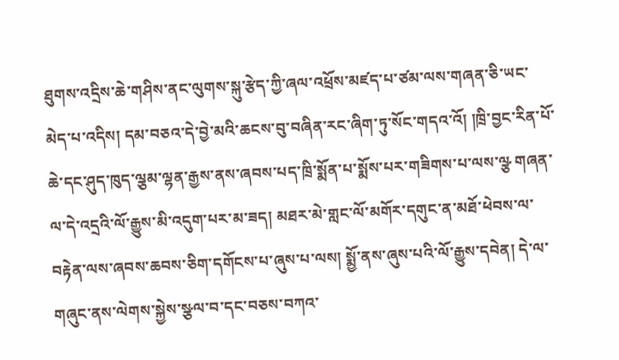ཐུགས་འདྲིས་ཆེ་གཤིས་ནང་ལུགས་སྐུ་རྩེད་ཀྱི་ཞལ་འཕྲོས་མཛད་པ་ཙམ་ལས་གཞན་ཅི་ཡང་མེད་པ་འདིས། དམ་བཅའ་དེ་བྱེ་མའི་ཆངས་བུ་བཞིན་རང་ཞིག་ཏུ་སོང་གདའ་འོ། །ཁྲི་བྱང་རིན་པོ་ཆེ་དང་ཤུད་ཁུད་ལྕམ་ལྷན་རྒྱས་ནས་ཞབས་པད་ཁྲི་སྨོན་པ་སྨོས་པར་གཟིགས་པ་ལས་ལྩ གཞན་ལ་དེ་འདྲའི་ལོ་རྒྱུས་མི་འདུག་པར་མ་ཟད། མཐར་མེ་གླང་ལོ་མགོར་དགུང་ན་མཐོ་ཕེབས་ལ་བརྟེན་ལས་ཞབས་ཆབས་ཅིག་དགོངས་པ་ཞུས་པ་ལས། སྨྱོ་ནས་ཞུས་པའི་ལོ་རྒྱུས་དབེན། དེ་ལ་གཞུང་ནས་ལེགས་སྐྱེས་སྩལ་བ་དང་བཅས་བཀའ་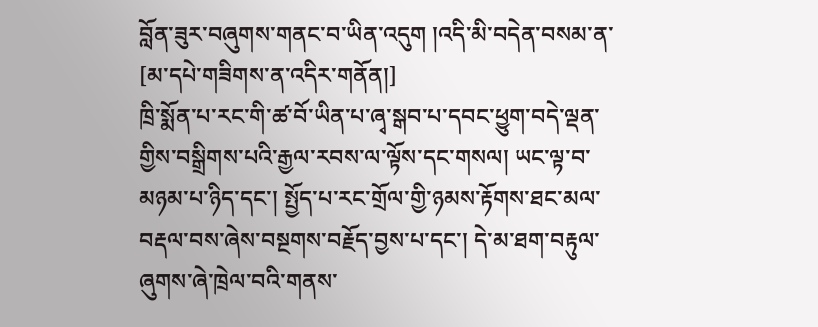བློན་ཟུར་བཞུགས་གནང་བ་ཡིན་འདུག །འདི་མི་བདེན་བསམ་ན་
[མ་དཔེ་གཟིགས་ན་འདིར་གནོན།]
ཁྲི་སྨོན་པ་རང་གི་ཚ་བོ་ཡིན་པ་ཞྭ་སྒབ་པ་དབང་ཕྱུག་བདེ་ལྡན་གྱིས་བསྒྲིགས་པའི་རྒྱལ་རབས་ལ་ལྟོས་དང་གསལ། ཡང་ལྟ་བ་མཉམ་པ་ཉིད་དང་། སྤྱོད་པ་རང་གྲོལ་གྱི་ཉམས་རྟོགས་ཐང་མལ་བརྡལ་བས་ཞེས་བསྔགས་བརྗོད་བྱས་པ་དང་། དེ་མ་ཐག་བརྟུལ་ཞུགས་ཞེ་ཁྲེལ་བའི་གནས་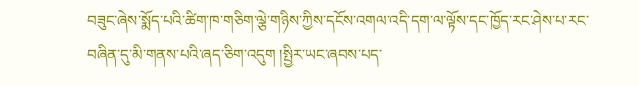བཟུང་ཞེས་སྨོད་པའི་ཚིག་ཁ་གཅིག་ལྕེ་གཉིས་ཀྱིས་དངོས་འགལ་འདི་དག་ལ་ལྟོས་དང་ཁྱོད་རང་ཤེས་པ་རང་བཞིན་དུ་མི་གནས་པའི་ཞད་ཅིག་འདུག །སྤྱིར་ཡང་ཞབས་པད་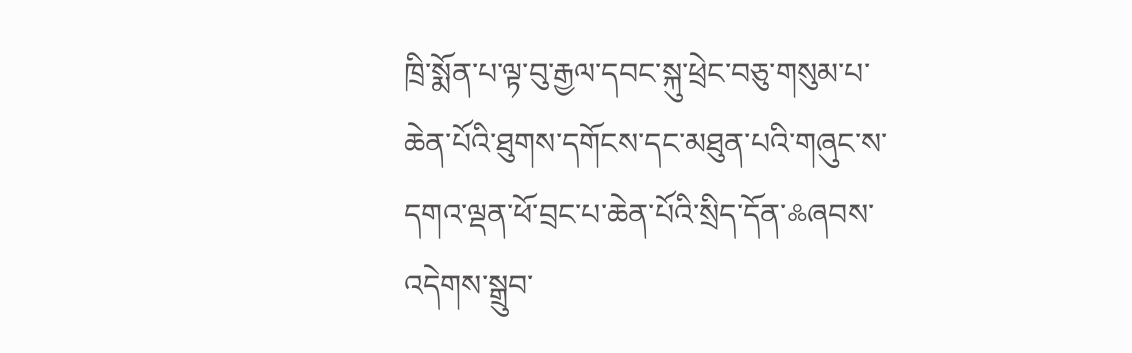ཁྲི་སྨོན་པ་ལྟ་བུ་རྒྱལ་དབང་སྐུ་ཕྲེང་བཅུ་གསུམ་པ་ཆེན་པོའི་ཐུགས་དགོངས་དང་མཐུན་པའི་གཞུང་ས་དགའ་ལྡན་ཕོ་བྲང་པ་ཆེན་པོའི་སྲིད་དོན་༜ཞབས་འདེགས་སྒྲུབ་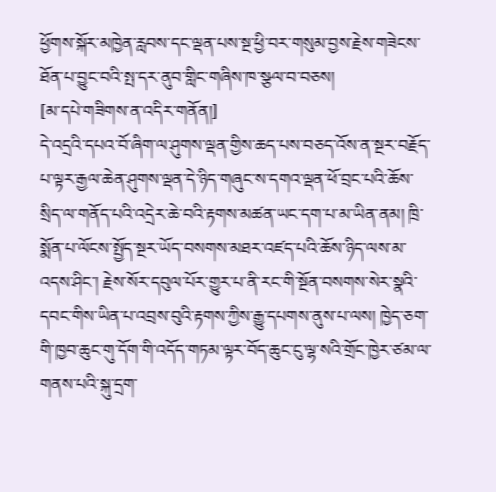ཕྱོགས་སྐོར་མཁྱེན་རླབས་དང་ལྡན་པས་སྔ་ཕྱི་བར་གསུམ་བྱས་རྗེས་གཟེངས་ཐོན་པ་བྱུང་བའི་སྤ་དར་ནུབ་གླིང་གཞིས་ཁ་སྩལ་བ་བཅས།
[མ་དཔེ་གཟིགས་ན་འདིར་གནོན།]
དེ་འདྲའི་དཔའ་བོ་ཞིག་ལ་ཤུགས་ལྡན་གྱིས་ཆད་པས་བཅད་འོས་ན་སྔར་བརྗོད་པ་ལྟར་རྒྱལ་ཆེན་ཤུགས་ལྡན་དེ་ཉིད་གཞུང་ས་དགའ་ལྡན་ཕོ་བྲང་པའི་ཆོས་སྲིད་ལ་གནོད་པའི་འདྲེར་ཆེ་བའི་རྟགས་མཚན་ཡང་དག་པ་མ་ཡིན་ནམ། ཁྲི་སྨོན་པ་ལོངས་སྤྱོད་སྔར་ཡོད་བསགས་མཐར་འཛད་པའི་ཆོས་ཉིད་ལས་མ་འདས་ཤིང་། རྗེས་སོར་དབུལ་པོར་གྱུར་པ་ནི་རང་གི་སྔོན་བསགས་སེར་སྣའི་དབང་གིས་ཡིན་པ་འབྲས་བུའི་རྟགས་ཀྱིས་རྒྱུ་དཔགས་ནུས་པ་ལས། ཁྱེད་ཅག་གི་ཁྱབ་ཆུང་གུ་དོག་གི་འདོད་གཏམ་ལྟར་བོད་ཆུང་ངུ་ལྷ་སའི་གྲོང་ཁྱེར་ཙམ་ལ་གནས་པའི་སྐུ་དྲག་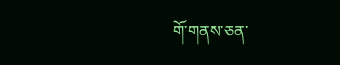གོ་གནས་ཅན་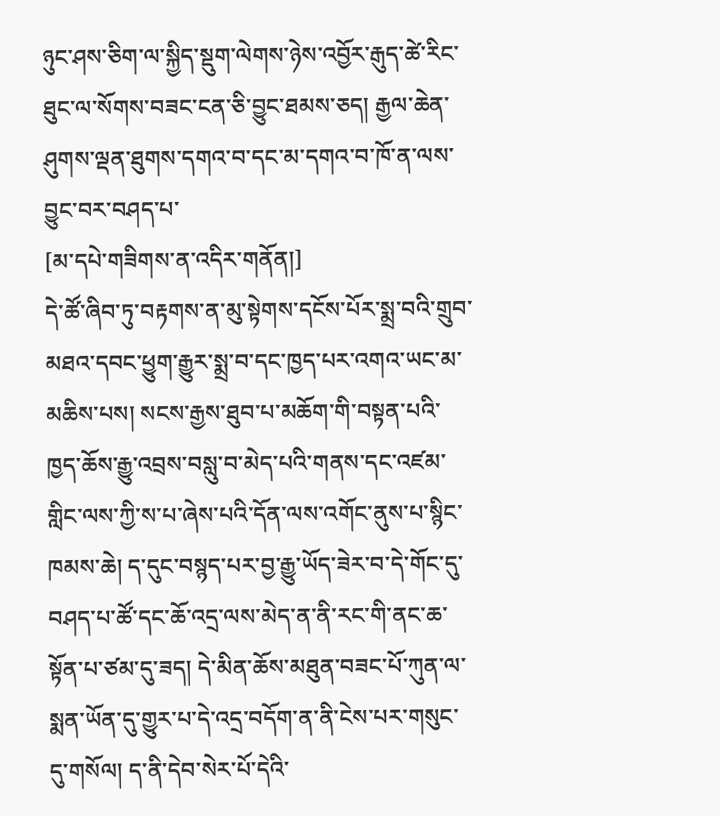ཉུང་ཤས་ཅིག་ལ་སྐྱིད་སྡུག་ལེགས་ཉེས་འབྱོར་རྒུད་ཚེ་རིང་ཐུང་ལ་སོགས་བཟང་ངན་ཅི་བྱུང་ཐམས་ཅད། རྒྱལ་ཆེན་ཤུགས་ལྡན་ཐུགས་དགའ་བ་དང་མ་དགའ་བ་ཁོ་ན་ལས་བྱུང་བར་བཤད་པ་
[མ་དཔེ་གཟིགས་ན་འདིར་གནོན།]
དེ་ཚོ་ཞིབ་ཏུ་བརྟགས་ན་མུ་སྟེགས་དངོས་པོར་སྨྲ་བའི་གྲུབ་མཐའ་དབང་ཕྱུག་རྒྱུར་སྨྲ་བ་དང་ཁྱད་པར་འགའ་ཡང་མ་མཆིས་པས། སངས་རྒྱས་ཐུབ་པ་མཆོག་གི་བསྟན་པའི་ཁྱད་ཆོས་རྒྱུ་འབྲས་བསླུ་བ་མེད་པའི་གནས་དང་འཛམ་གླིང་ལས་ཀྱི་ས་པ་ཞེས་པའི་དོན་ལས་འགོང་ནུས་པ་སྙིང་ཁམས་ཆེ། ད་དུང་བསྙད་པར་བྱ་རྒྱུ་ཡོད་ཟེར་བ་དེ་གོང་དུ་བཤད་པ་ཚོ་དང་ཆོ་འདྲ་ལས་མེད་ན་ནི་རང་གི་ནང་ཆ་སྟོན་པ་ཙམ་དུ་ཟད། དེ་མིན་ཆོས་མཐུན་བཟང་པོ་ཀུན་ལ་སྨན་ཡོན་དུ་གྱུར་པ་དེ་འདྲ་བདོག་ན་ནི་ངེས་པར་གསུང་དུ་གསོལ། ད་ནི་དེབ་སེར་པོ་དེའི་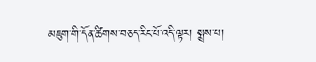མཇུག་གི་དོན་ཚིགས་བཅད་རིང་པོ་འདི་ལྟར། སྨྲས་པ།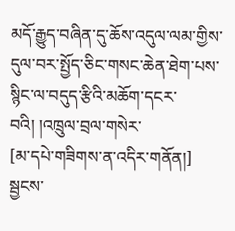མདོ་རྒྱུད་བཞིན་དུ་ཆོས་འདུལ་ལམ་གྱིས་དུལ་བར་སྤྱོད་ཅིང་གསང་ཆེན་ཐེག་པས་སྙིང་ལ་བདུད་རྩིའི་མཆོག་དངར་བའི། །འཁྲུལ་བྲལ་གསེར་
[མ་དཔེ་གཟིགས་ན་འདིར་གནོན།]
སྦྱངས་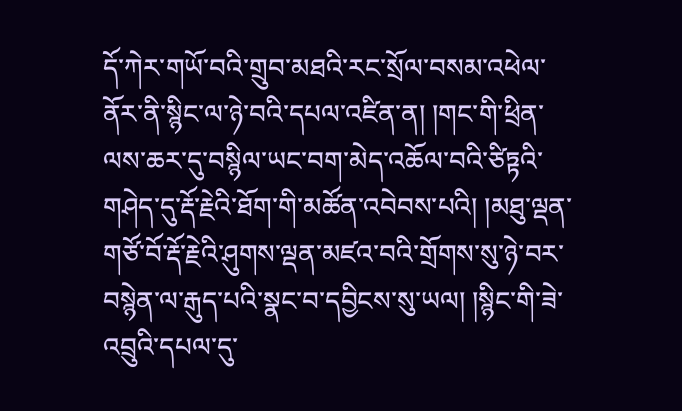དོ་ཀེར་གཡོ་བའི་གྲུབ་མཐའི་རང་སྲོལ་བསམ་འཕེལ་ནོར་ནི་སྙིང་ལ་ཉེ་བའི་དཔལ་འཛིན་ན། །གང་གི་ཕྲིན་ལས་ཆར་དུ་བསྙིལ་ཡང་བག་མེད་འཆོལ་བའི་ཙིཏྟའི་གཤེད་དུ་རྡོ་རྗེའི་ཐོག་གི་མཚོན་འབེབས་པའི། །མཐུ་ལྡན་གཙོ་བོ་རྡོ་རྗེའི་ཤུགས་ལྡན་མཛའ་བའི་གྲོགས་སུ་ཉེ་བར་བསྙེན་ལ་རྒུད་པའི་སྣང་བ་དབྱིངས་སུ་ཡལ། །སྙིང་གི་ཟེ་འབྲུའི་དཔལ་དུ་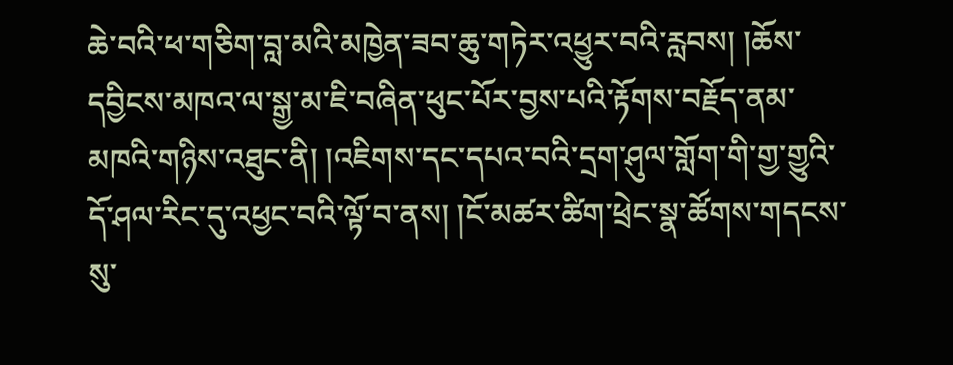ཆེ་བའི་ཕ་གཅིག་བླ་མའི་མཁྱེན་ཟབ་ཆུ་གཏེར་འཕྱུར་བའི་རླབས། །ཆོས་དབྱིངས་མཁའ་ལ་སྒྱ་མ་ཇི་བཞིན་ཕུང་པོར་བྱས་པའི་རྟོགས་བརྗོད་ནམ་མཁའི་གཉིས་འཐུང་ནི། །འཇིགས་དང་དཔའ་བའི་དྲག་ཤུལ་གློག་གི་གྱ་གྱུའི་དོ་ཤལ་རིང་དུ་འཕྱང་བའི་ལྟོ་བ་ནས། །ངོ་མཚར་ཚིག་ཕྲེང་སྣ་ཚོགས་གདངས་སུ་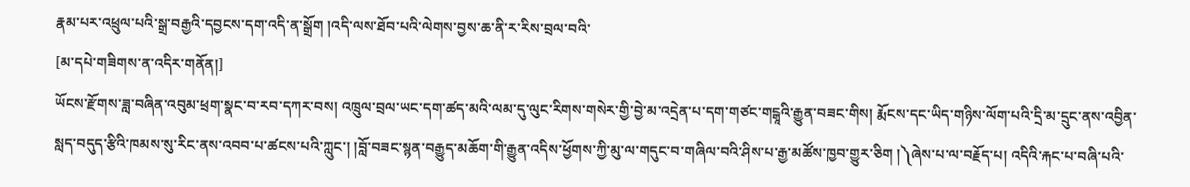རྣམ་པར་འཕྲུལ་པའི་སྒྲ་བརྒྱའི་དབྱངས་དག་འདི་ན་སྒྲོག །འདི་ལས་ཐོབ་པའི་ལེགས་བྱས་ཆ་ནི་ར་རིས་བྲལ་བའི་
[མ་དཔེ་གཟིགས་ན་འདིར་གནོན།]
ཡོངས་རྫོགས་ཟླ་བཞིན་འབུམ་ཕྲག་སྣང་བ་རབ་དཀར་བས། འཁྲུལ་བྲལ་ཡང་དག་ཚད་མའི་ལམ་དུ་ལུང་རིགས་གསེར་གྱི་བྱེ་མ་འདྲེན་པ་དག་གཙང་གངྒཱའི་རྒྱུན་བཟང་གིས། རྨོངས་དང་ཡིད་གཉིས་ལོག་པའི་དྲི་མ་དྲུང་ནས་འབྱིན་སླད་བདུད་རྩིའི་ཁམས་སུ་རིང་ནས་འབབ་པ་ཚངས་པའི་ཀླུང་། །བློ་བཟང་སྙན་བརྒྱུད་མཆོག་གི་རྒྱུན་འདིས་ཕྱོགས་ཀྱི་མུ་ལ་གདུང་བ་གཞིལ་བའི་ཤིས་པ་རྒྱ་མཚོས་ཁྱབ་གྱུར་ཅིག །༽ཞེས་པ་ལ་བརྗོད་པ། འདིའི་རྐང་པ་བཞི་པའི་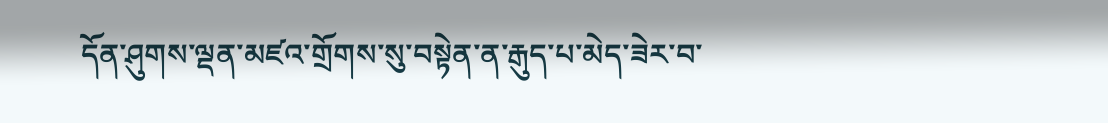དོན་ཤུགས་ལྡན་མཛའ་གྲོགས་སུ་བསྟེན་ན་རྒུད་པ་མེད་ཟེར་བ་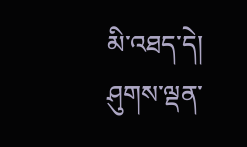མི་འཐད་དེ། ཤུགས་ལྡན་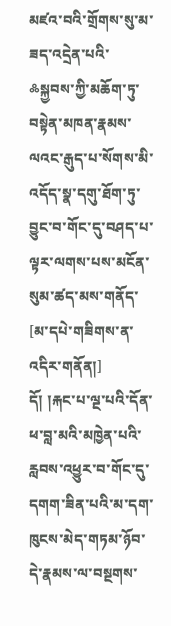མཛའ་བའི་གྲོགས་སུ་མ་ཟད་འདྲེན་པའི་༜སྐྱབས་ཀྱི་མཆོག་ཏུ་བསྟེན་མཁན་རྣམས་ལའང་རྒུད་པ་སོགས་མི་འདོད་སྣ་དགུ་ཐོག་ཏུ་བྱུང་བ་གོང་དུ་བཤད་པ་ལྟར་ལགས་པས་མངོན་སུམ་ཚད་མས་གནོད་
[མ་དཔེ་གཟིགས་ན་འདིར་གནོན།]
དོ། །རྐང་པ་ལྔ་པའི་དོན་ཕ་བླ་མའི་མཁྱེན་པའི་རླབས་འཕྱུར་བ་གོང་དུ་དགག་ཟིན་པའི་མ་དག་ཁུངས་མེད་གཏམ་ཉོབ་དེ་རྣམས་ལ་བསྔགས་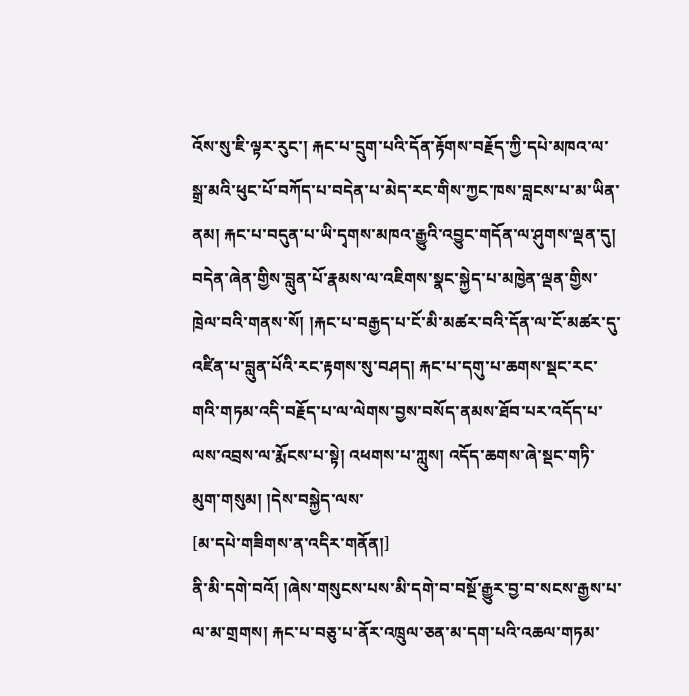འོས་སུ་ཇི་ལྟར་རུང་། རྐང་པ་དྲུག་པའི་དོན་རྟོགས་བརྗོད་ཀྱི་དཔེ་མཁའ་ལ་སྒྲ་མའི་ཕུང་པོ་བཀོད་པ་བདེན་པ་མེད་རང་གིས་ཀྱང་ཁས་བླངས་པ་མ་ཡིན་ནམ། རྐང་པ་བདུན་པ་ཡི་དྭགས་མཁའ་རྒྱུའི་འབྱུང་གདོན་ལ་ཤུགས་ལྡན་དུ། བདེན་ཞེན་གྱིས་བླུན་པོ་རྣམས་ལ་འཇིགས་སྣང་སྐྱེད་པ་མཁྱེན་ལྡན་གྱིས་ཁྲེལ་བའི་གནས་སོ། །རྐང་པ་བརྒྱད་པ་ངོ་མི་མཚར་བའི་དོན་ལ་ངོ་མཚར་དུ་འཛིན་པ་བླུན་པོའི་རང་རྟགས་སུ་བཤད། རྐང་པ་དགུ་པ་ཆགས་སྡང་རང་གའི་གཏམ་འདི་བརྗོད་པ་ལ་ལེགས་བྱས་བསོད་ནམས་ཐོབ་པར་འདོད་པ་ལས་འབྲས་ལ་རྨོངས་པ་སྟེ། འཕགས་པ་ཀླུས། འདོད་ཆགས་ཞེ་སྡང་གཏི་མུག་གསུམ། །དེས་བསྐྱེད་ལས་
[མ་དཔེ་གཟིགས་ན་འདིར་གནོན།]
ནི་མི་དགེ་བའོ། །ཞེས་གསུངས་པས་མི་དགེ་བ་བསྔོ་རྒྱུར་བྱ་བ་སངས་རྒྱས་པ་ལ་མ་གྲགས། རྐང་པ་བཅུ་པ་ནོར་འཁྲུལ་ཅན་མ་དག་པའི་འཆལ་གཏམ་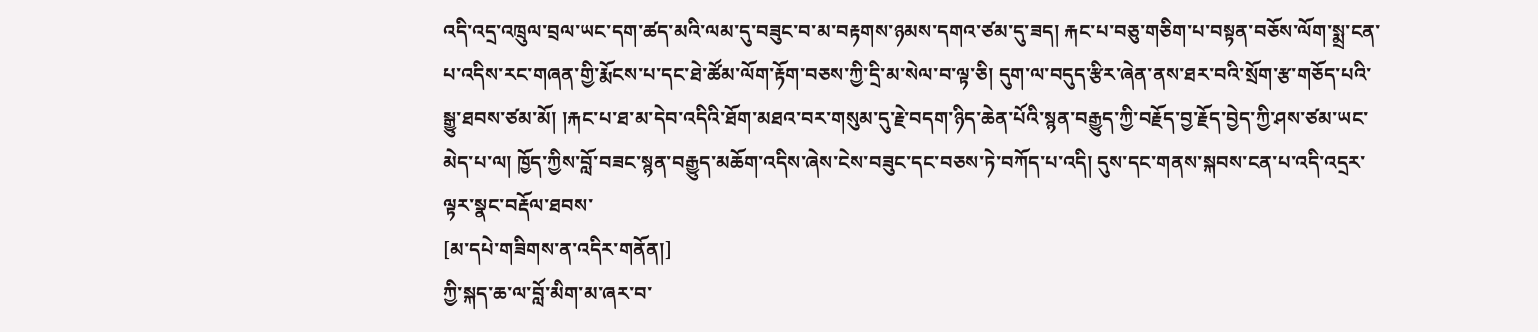འདི་འདྲ་འཁྲུལ་བྲལ་ཡང་དག་ཚད་མའི་ལམ་དུ་བཟུང་བ་མ་བརྟགས་ཉམས་དགའ་ཙམ་དུ་ཟད། རྐང་པ་བཅུ་གཅིག་པ་བསྟན་བཅོས་ལོག་སྨྲ་ངན་པ་འདིས་རང་གཞན་གྱི་རྨོངས་པ་དང་ཐེ་ཚོམ་ལོག་རྟོག་བཅས་ཀྱི་དྲི་མ་སེལ་བ་ལྟ་ཅི། དུག་ལ་བདུད་རྩིར་ཞེན་ནས་ཐར་བའི་སྲོག་རྩ་གཅོད་པའི་སྒྱུ་ཐབས་ཙམ་མོ། །རྐང་པ་ཐ་མ་དེབ་འདིའི་ཐོག་མཐའ་བར་གསུམ་དུ་རྗེ་བདག་ཉིད་ཆེན་པོའི་སྙན་བརྒྱུད་ཀྱི་བརྗོད་བྱ་རྗོད་བྱེད་ཀྱི་ཤས་ཙམ་ཡང་མེད་པ་ལ། ཁྱོད་ཀྱིས་བློ་བཟང་སྙན་བརྒྱུད་མཆོག་འདིས་ཞེས་ངེས་བཟུང་དང་བཅས་ཏེ་བཀོད་པ་འདི། དུས་དང་གནས་སྐབས་ངན་པ་འདི་འདྲར་ལྟར་སྣང་བརྡོལ་ཐབས་
[མ་དཔེ་གཟིགས་ན་འདིར་གནོན།]
ཀྱི་སྐད་ཆ་ལ་བློ་མིག་མ་ཞར་བ་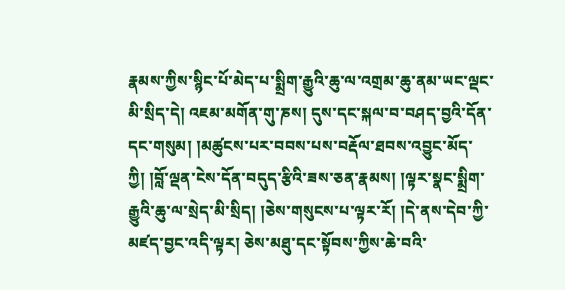རྣམས་ཀྱིས་སྙིང་པོ་མེད་པ་སྨྲིག་རྒྱུའི་ཆུ་ལ་འགྲམ་ཆུ་ནམ་ཡང་ལྡང་མི་སྲིད་དེ། འཇམ་མགོན་གུ་ཎས། དུས་དང་སྐལ་བ་བཤད་བྱའི་དོན་དང་གསུམ། །མཚུངས་པར་བབས་པས་བརྡོལ་ཐབས་འབྱུང་མོད་ཀྱི། །བློ་ལྡན་ངེས་དོན་བདུད་རྩིའི་ཟས་ཅན་རྣམས། །ལྟར་སྣང་སྨྲིག་རྒྱུའི་ཆུ་ལ་སྲེད་མི་སྲིད། །ཅེས་གསུངས་པ་ལྟར་རོ། །དེ་ནས་དེབ་ཀྱི་མཛད་བྱང་འདི་ལྟར། ཅེས་མཐུ་དང་སྟོབས་ཀྱིས་ཆེ་བའི་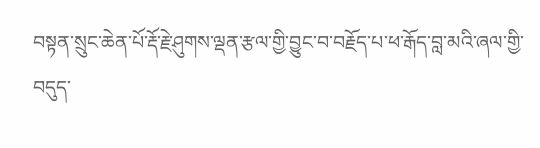བསྟན་སྲུང་ཆེན་པོ་རྡོ་རྗེ་ཤུགས་ལྡན་རྩལ་གྱི་བྱུང་བ་བརྗོད་པ་ཕ་རྒོད་བླ་མའི་ཞལ་གྱི་བདུད་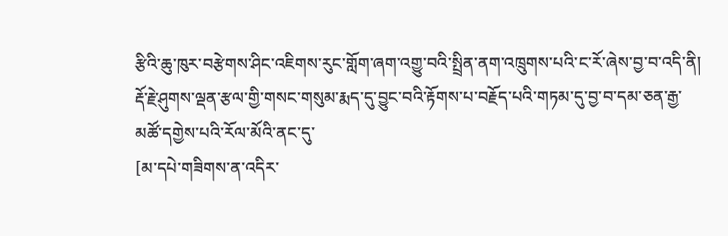རྩིའི་ཆུ་ཁུར་བརྩེགས་ཤིང་འཇིགས་རུང་གློག་ཞག་འགྱུ་བའི་སྤྲིན་ནག་འཁྲུགས་པའི་ང་རོ་ཞེས་བྱ་བ་འདི་ནི། རྡོ་རྗེ་ཤུགས་ལྡན་རྩལ་གྱི་གསང་གསུམ་རྨད་དུ་བྱུང་བའི་རྟོགས་པ་བརྗོད་པའི་གཏམ་དུ་བྱ་བ་དམ་ཅན་རྒྱ་མཚོ་དགྱེས་པའི་རོལ་མོའི་ནང་དུ་
[མ་དཔེ་གཟིགས་ན་འདིར་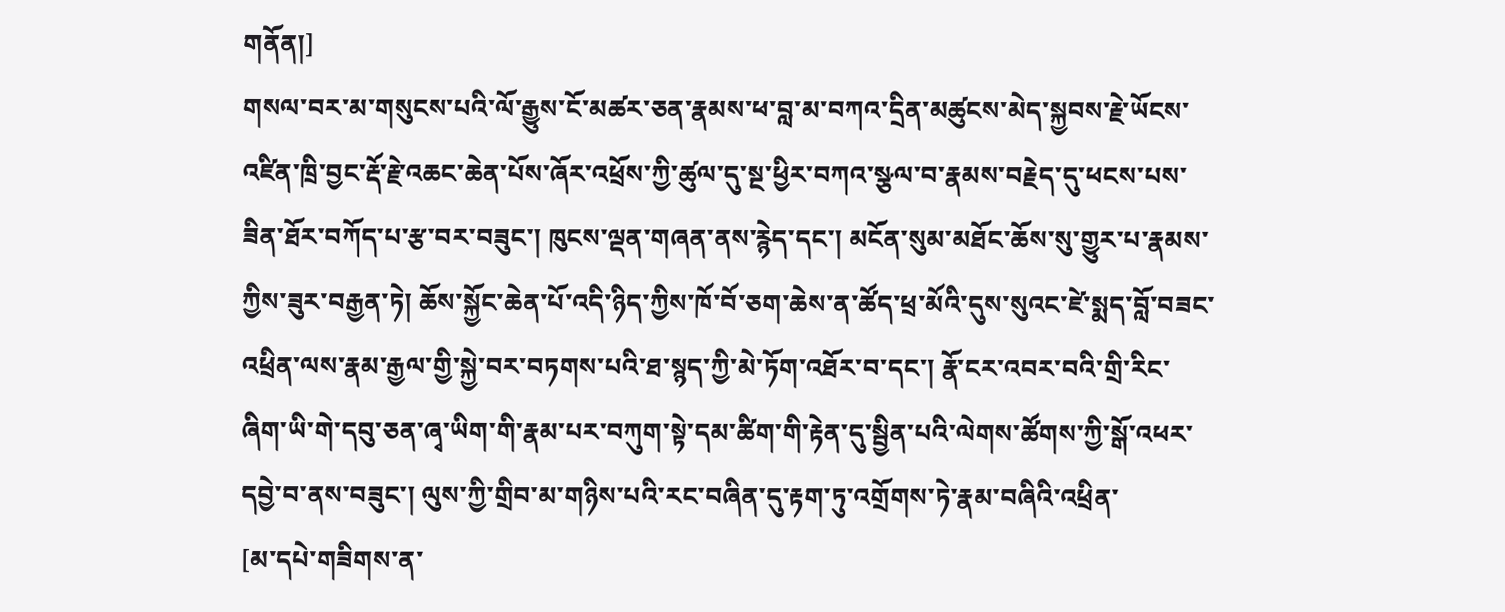གནོན།]
གསལ་བར་མ་གསུངས་པའི་ལོ་རྒྱུས་ངོ་མཚར་ཅན་རྣམས་ཕ་བླ་མ་བཀའ་དྲིན་མཚུངས་མེད་སྐྱབས་རྗེ་ཡོངས་འཛིན་ཁྲི་བྱང་རྡོ་རྗེ་འཆང་ཆེན་པོས་ཞོར་འཕྲོས་ཀྱི་ཚུལ་དུ་སྔ་ཕྱིར་བཀའ་སྩལ་བ་རྣམས་བརྗེད་དུ་ཕངས་པས་ཟིན་ཐོར་བཀོད་པ་རྩ་བར་བཟུང་། ཁུངས་ལྡན་གཞན་ནས་རྙེད་དང་། མངོན་སུམ་མཐོང་ཆོས་སུ་གྱུར་པ་རྣམས་ཀྱིས་ཟུར་བརྒྱན་ཏེ། ཆོས་སྐྱོང་ཆེན་པོ་འདི་ཉིད་ཀྱིས་ཁོ་བོ་ཅག་ཆེས་ན་ཚོད་ཕྲ་མོའི་དུས་སུའང་ཛེ་སྨད་བློ་བཟང་འཕྲིན་ལས་རྣམ་རྒྱལ་གྱི་སྐྱེ་བར་བཏགས་པའི་ཐ་སྙད་ཀྱི་མེ་ཏོག་འཐོར་བ་དང་། རྣོ་ངར་འབར་བའི་གྲི་རིང་ཞིག་ཡི་གེ་དབུ་ཅན་ཞྭ་ཡིག་གི་རྣམ་པར་བཀུག་སྟེ་དམ་ཚིག་གི་རྟེན་དུ་སྦྱིན་པའི་ལེགས་ཚོགས་ཀྱི་སྒོ་འཕར་དབྱེ་བ་ནས་བཟུང་། ལུས་ཀྱི་གྲིབ་མ་གཉིས་པའི་རང་བཞིན་དུ་རྟག་ཏུ་འགྲོགས་ཏེ་རྣམ་བཞིའི་འཕྲིན་
[མ་དཔེ་གཟིགས་ན་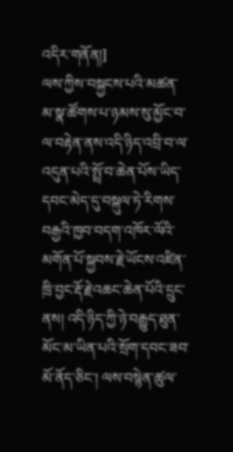འདིར་གནོན།]
ལས་ཀྱིས་བསྐྱངས་པའི་མཚན་མ་སྣ་ཚོགས་པ་ཉམས་སུ་མྱོང་བ་ལ་བརྟེན་ནས་འདི་ཉིད་འབྲི་བ་ལ་འདུན་པའི་སྤྲོ་བ་ཆེན་པོས་ཡིད་དབང་མེད་དུ་བསྐུལ་ཏེ་རིགས་བརྒྱའི་ཁྱབ་བདག་འཁོར་ལོའི་མགོན་པོ་སྐྱབས་རྗེ་ཡོངས་འཛིན་ཁྲི་བྱང་རྡོ་རྗེ་འཆང་ཆེན་པོའི་དྲུང་ནས། འདི་ཉིད་ཀྱི་ཉེ་བརྒྱུད་ཐུན་མོང་མ་ཡིན་པའི་སྲོག་དབང་ཟབ་མོ་ནོད་ཅིང་། ལས་བསྙེན་ཚུལ་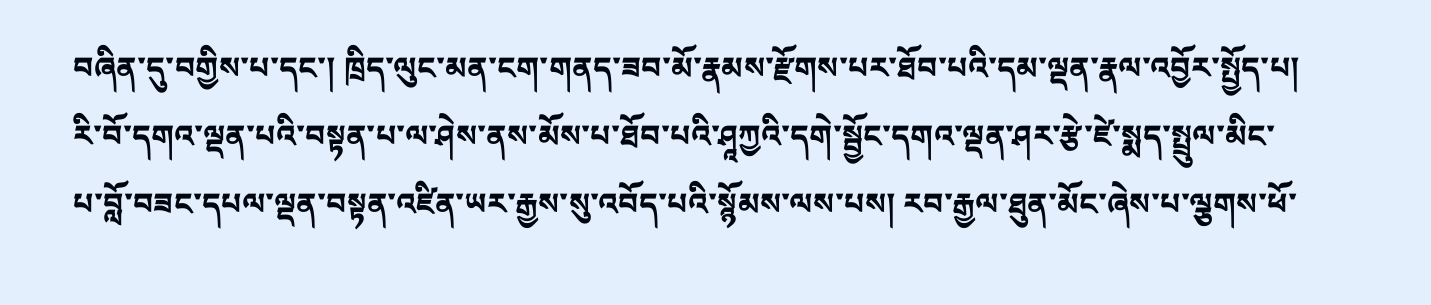བཞིན་དུ་བགྱིས་པ་དང་། ཁྲིད་ལུང་མན་ངག་གནད་ཟབ་མོ་རྣམས་རྫོགས་པར་ཐོབ་པའི་དམ་ལྡན་རྣལ་འབྱོར་སྤྱོད་པ། རི་བོ་དགའ་ལྡན་པའི་བསྟན་པ་ལ་ཤེས་ནས་མོས་པ་ཐོབ་པའི་ཤཱཀྱའི་དགེ་སྦྱོང་དགའ་ལྡན་ཤར་རྩེ་ཛེ་སྨད་སྤྲུལ་མིང་པ་བློ་བཟང་དཔལ་ལྡན་བསྟན་འཛིན་ཡར་རྒྱས་སུ་འབོད་པའི་སྙོམས་ལས་པས། རབ་རྒྱལ་ཐུན་མོང་ཞེས་པ་ལྕགས་ཕོ་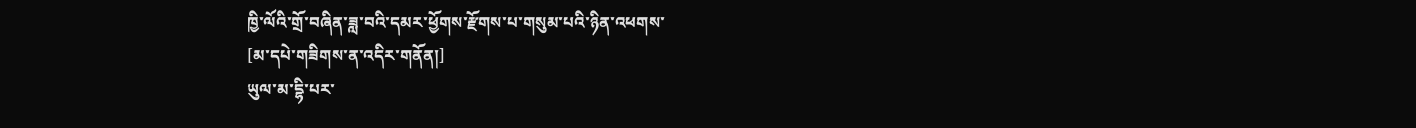ཁྱི་ལོའི་གྲོ་བཞིན་ཟླ་བའི་དམར་ཕྱོགས་རྫོགས་པ་གསུམ་པའི་ཉིན་འཕགས་
[མ་དཔེ་གཟིགས་ན་འདིར་གནོན།]
ཡུལ་མ་དྷི་པར་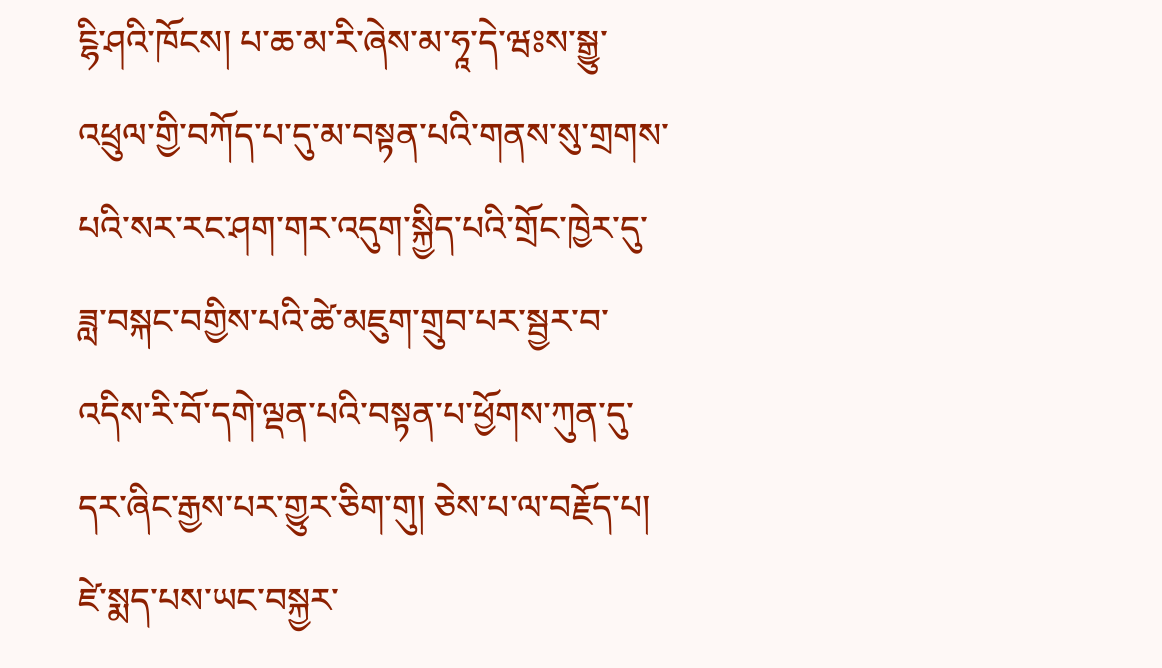ངྷི་ཤའི་ཁོངས། པ་ཆ་མ་རི་ཞེས་མ་ཧཱ་དེ་ཝཿས་སྒྱུ་འཕྲུལ་གྱི་བཀོད་པ་དུ་མ་བསྟན་པའི་གནས་སུ་གྲགས་པའི་སར་རང་ཤག་གར་འདུག་སྐྱིད་པའི་གྲོང་ཁྱེར་དུ་ཟླ་བསྐང་བགྱིས་པའི་ཚེ་མཇུག་གྲུབ་པར་སྦྱར་བ་འདིས་རི་བོ་དགེ་ལྡན་པའི་བསྟན་པ་ཕྱོགས་ཀུན་དུ་དར་ཞིང་རྒྱས་པར་གྱུར་ཅིག་གུ། ཅེས་པ་ལ་བརྗོད་པ། ཛེ་སྨད་པས་ཡང་བསྐྱར་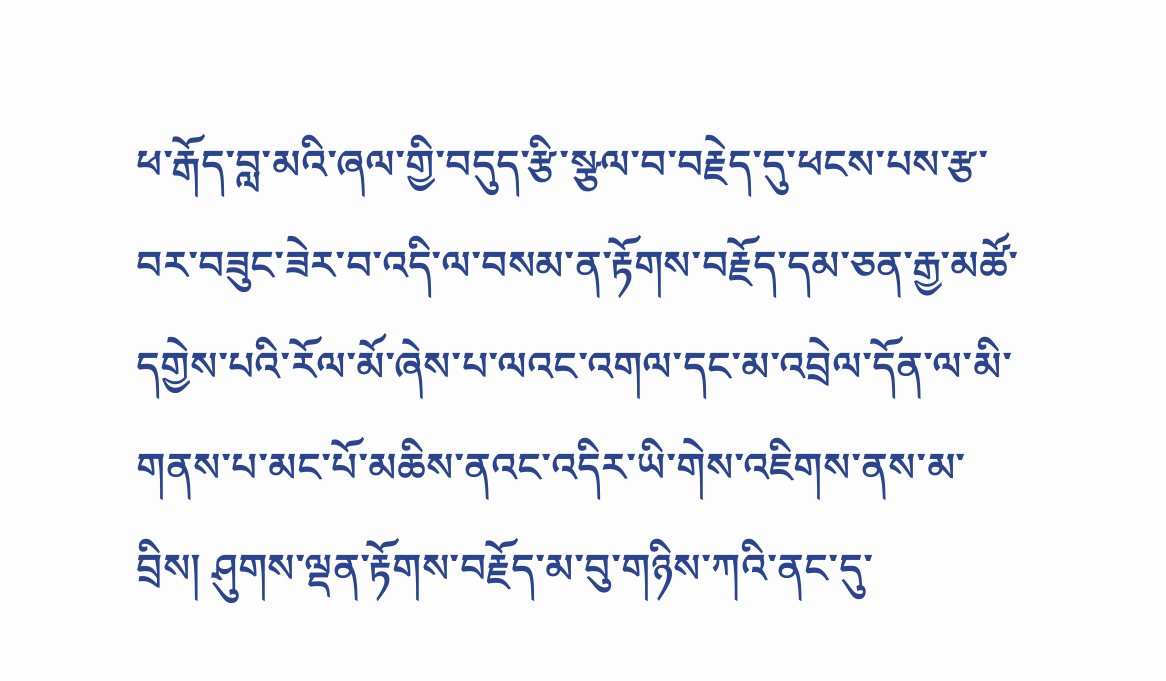ཕ་རྒོད་བླ་མའི་ཞལ་གྱི་བདུད་རྩི་སྩལ་བ་བརྗེད་དུ་ཕངས་པས་རྩ་བར་བཟུང་ཟེར་བ་འདི་ལ་བསམ་ན་རྟོགས་བརྗོད་དམ་ཅན་རྒྱ་མཚོ་དགྱེས་པའི་རོལ་མོ་ཞེས་པ་ལའང་འགལ་དང་མ་འབྲེལ་དོན་ལ་མི་གནས་པ་མང་པོ་མཆིས་ནའང་འདིར་ཡི་གེས་འཇིགས་ནས་མ་བྲིས། ཤུགས་ལྡན་རྟོགས་བརྗོད་མ་བུ་གཉིས་ཀའི་ནང་དུ་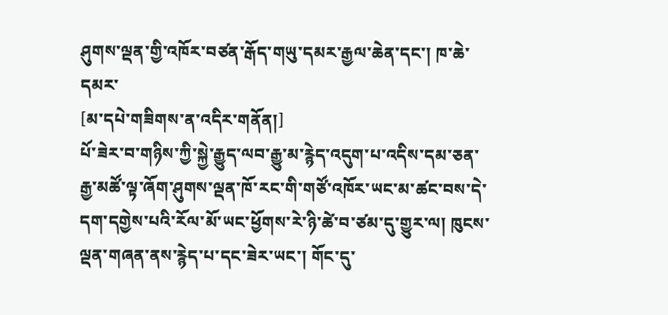ཤུགས་ལྡན་གྱི་འཁོར་བཙན་རྒོད་གཡུ་དམར་རྒྱལ་ཆེན་དང་། ཁ་ཆེ་དམར་
[མ་དཔེ་གཟིགས་ན་འདིར་གནོན།]
པོ་ཟེར་བ་གཉིས་ཀྱི་སྐྱེ་རྒྱུད་ལབ་རྒྱུ་མ་རྙེད་འདུག་པ་འདིས་དམ་ཅན་རྒྱ་མཚོ་ལྟ་ཞོག་ཤུགས་ལྡན་ཁོ་རང་གི་གཙོ་འཁོར་ཡང་མ་ཚང་བས་དེ་དག་དགྱེས་པའི་རོལ་མོ་ཡང་ཕྱོགས་རེ་ཉི་ཚེ་བ་ཙམ་དུ་གྱུར་ལ། ཁུངས་ལྡན་གཞན་ནས་རྙེད་པ་དང་ཟེར་ཡང་། གོང་དུ་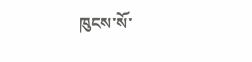ཁུངས་སོ་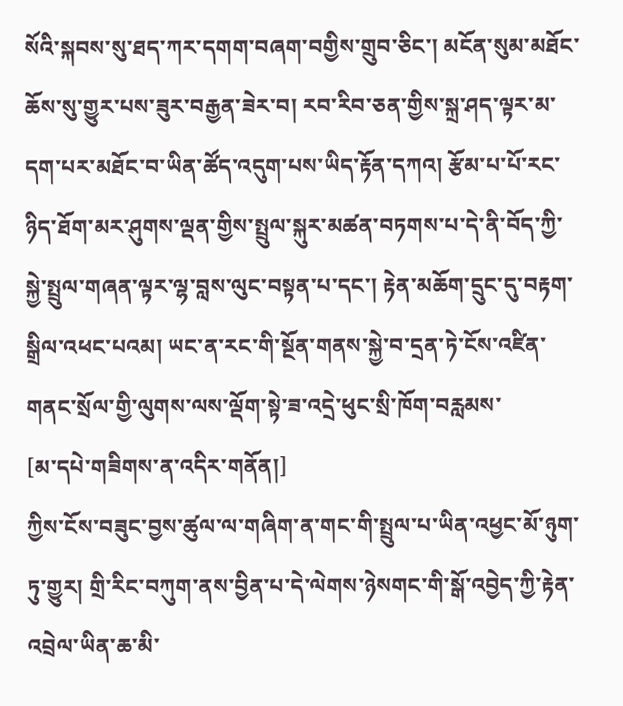སོའི་སྐབས་སུ་ཐད་ཀར་དགག་བཞག་བགྱིས་གྲུབ་ཅིང་། མངོན་སུམ་མཐོང་ཆོས་སུ་གྱུར་པས་ཟུར་བརྒྱན་ཟེར་བ། རབ་རིབ་ཅན་གྱིས་སྐྲ་ཤད་ལྟར་མ་དག་པར་མཐོང་བ་ཡིན་ཚོད་འདུག་པས་ཡིད་རྟོན་དཀའ། རྩོམ་པ་པོ་རང་ཉིད་ཐོག་མར་ཤུགས་ལྡན་གྱིས་སྤྲུལ་སྐུར་མཚན་བཏགས་པ་དེ་ནི་བོད་ཀྱི་སྐྱེ་སྤྲུལ་གཞན་ལྟར་ལྷ་བླས་ལུང་བསྟན་པ་དང་། རྟེན་མཆོག་དྲུང་དུ་བརྟག་སྒྲིལ་འཕང་པའམ། ཡང་ན་རང་གི་སྔོན་གནས་སྐྱེ་བ་དྲན་ཏེ་ངོས་འཛིན་གནང་སྲོལ་གྱི་ལུགས་ལས་ལྡོག་སྟེ་ཟ་འདྲེ་ཕུང་སྲི་ཁོག་བརླམས་
[མ་དཔེ་གཟིགས་ན་འདིར་གནོན།]
ཀྱིས་ངོས་བཟུང་བྱས་ཚུལ་ལ་གཞིག་ན་གང་གི་སྤྲུལ་པ་ཡིན་འཕྱང་མོ་ཉུག་ཏུ་གྱུར། གྲི་རིང་བཀུག་ནས་བྱིན་པ་དེ་ལེགས་ཉེསགང་གི་སྒོ་འབྱེད་ཀྱི་རྟེན་འབྲེལ་ཡིན་ཆ་མི་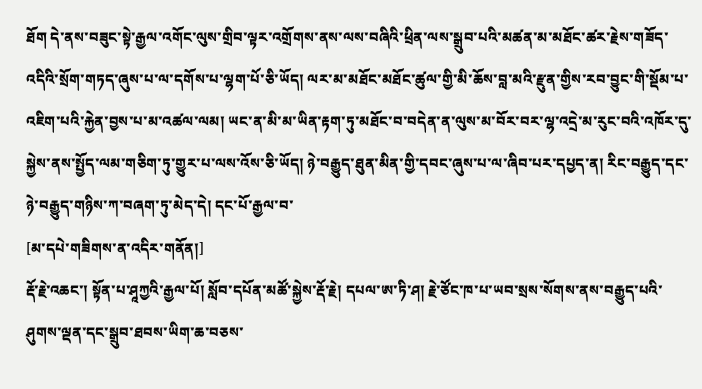ཐོག དེ་ནས་བཟུང་སྟེ་རྒྱལ་འགོང་ལུས་གྲིབ་ལྟར་འགྲོགས་ནས་ལས་བཞིའི་ཕྲིན་ལས་སྒྲུབ་པའི་མཚན་མ་མཐོང་ཚར་རྗེས་གཟོད་འདིའི་སྲོག་གཏད་ཞུས་པ་ལ་དགོས་པ་ལྷག་པོ་ཅི་ཡོད། ལར་མ་མཐོང་མཐོང་ཚུལ་གྱི་མི་ཆོས་བླ་མའི་རྫུན་གྱིས་རབ་བྱུང་གི་སྡོམ་པ་འཇིག་པའི་རྐྱེན་བྱས་པ་མ་འཚལ་ལམ། ཡང་ན་མི་མ་ཡིན་རྟག་ཏུ་མཐོང་བ་བདེན་ན་ལུས་མ་བོར་བར་ལྷ་འདྲེ་མ་རུང་བའི་འཁོར་དུ་སྐྱེས་ནས་སྤྱོད་ལམ་གཅིག་ཏུ་གྱུར་པ་ལས་འོས་ཅི་ཡོད། ཉེ་བརྒྱུད་ཐུན་མིན་གྱི་དབང་ཞུས་པ་ལ་ཞིབ་པར་དཔྱད་ན། རིང་བརྒྱུད་དང་ཉེ་བརྒྱུད་གཉིས་ཀ་བཞག་ཏུ་མེད་དེ། དང་པོ་རྒྱལ་བ་
[མ་དཔེ་གཟིགས་ན་འདིར་གནོན།]
རྡོ་རྗེ་འཆང་། སྟོན་པ་ཤཱཀྱའི་རྒྱལ་པོ། སློབ་དཔོན་མཚོ་སྐྱེས་རྡོ་རྗེ། དཔལ་ཨ་ཏི་ཤ། རྗེ་ཙོང་ཁ་པ་ཡབ་སྲས་སོགས་ནས་བརྒྱུད་པའི་ཤུགས་ལྡན་དང་སྒྲུབ་ཐབས་ཡིག་ཆ་བཅས་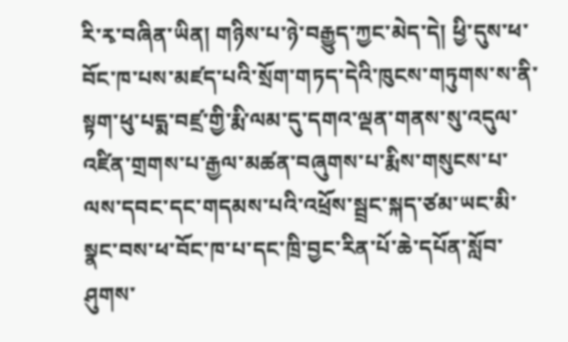རི་རྭ་བཞིན་ཡིན། གཉིས་པ་ཉེ་བརྒྱུད་ཀྱང་མེད་དེ། ཕྱི་དུས་ཕ་བོང་ཁ་པས་མཛད་པའི་སྲོག་གཏད་དེའི་ཁུངས་གཏུགས་ས་ནི་སྟག་ཕུ་པདྨ་བཛྲ་གྱི་རྨི་ལམ་དུ་དགའ་ལྡན་གནས་སུ་འདུལ་འཛིན་གྲགས་པ་རྒྱལ་མཚན་བཞུགས་པ་རྨིས་གསུངས་པ་ལས་དབང་དང་གདམས་པའི་འཕྲོས་སྦྲང་སྐད་ཙམ་ཡང་མི་སྣང་བས་ཕ་བོང་ཁ་པ་དང་ཁྲི་བྱང་རིན་པོ་ཆེ་དཔོན་སློབ་ཤུགས་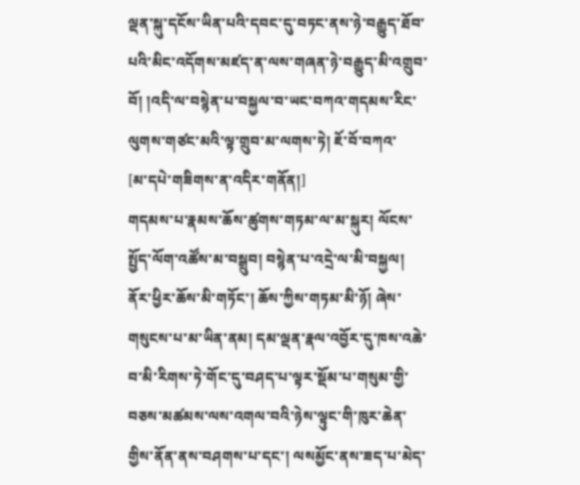ལྡན་སྐུ་དངོས་ཡིན་པའི་དབང་དུ་བཏང་ནས་ཉེ་བརྒྱུད་ཐོབ་པའི་མིང་འདོགས་མཛད་ན་ལས་གཞན་ཉེ་བརྒྱུད་མི་འགྲུབ་བོ། །འདི་ལ་བསྙེན་པ་བསྐྱལ་བ་ཡང་བཀའ་གདམས་རིང་ལུགས་གཙང་མའི་ལྟ་གྲུབ་མ་ལགས་ཏེ། ཇོ་བོ་བཀའ་
[མ་དཔེ་གཟིགས་ན་འདིར་གནོན།]
གདམས་པ་རྣམས་ཆོས་ཚུགས་གཏམ་ལ་མ་སྐུར། ལོངས་སྤྱོད་ལོག་འཚོས་མ་བསྒྲུབ། བསྙེན་པ་འདྲེ་ལ་མི་བསྐྱལ། ནོར་ཕྱིར་ཆོས་མི་གཏོང་། ཆོས་ཀྱིས་གཏམ་མི་ཉོ། ཞེས་གསུངས་པ་མ་ཡིན་ནམ། དམ་ལྡན་རྣལ་འབྱོར་དུ་ཁས་འཆེ་བ་མི་རིགས་ཏེ་གོང་དུ་བཤད་པ་ལྟར་སྡོམ་པ་གསུམ་གྱི་བཅས་མཚམས་ལས་འགལ་བའི་ཉེས་ལྟུང་གི་ཁུར་ཆེན་གྱིས་ནོན་ནས་བཤགས་པ་དང་། ལསམྱོང་ནས་ཟད་པ་མེད་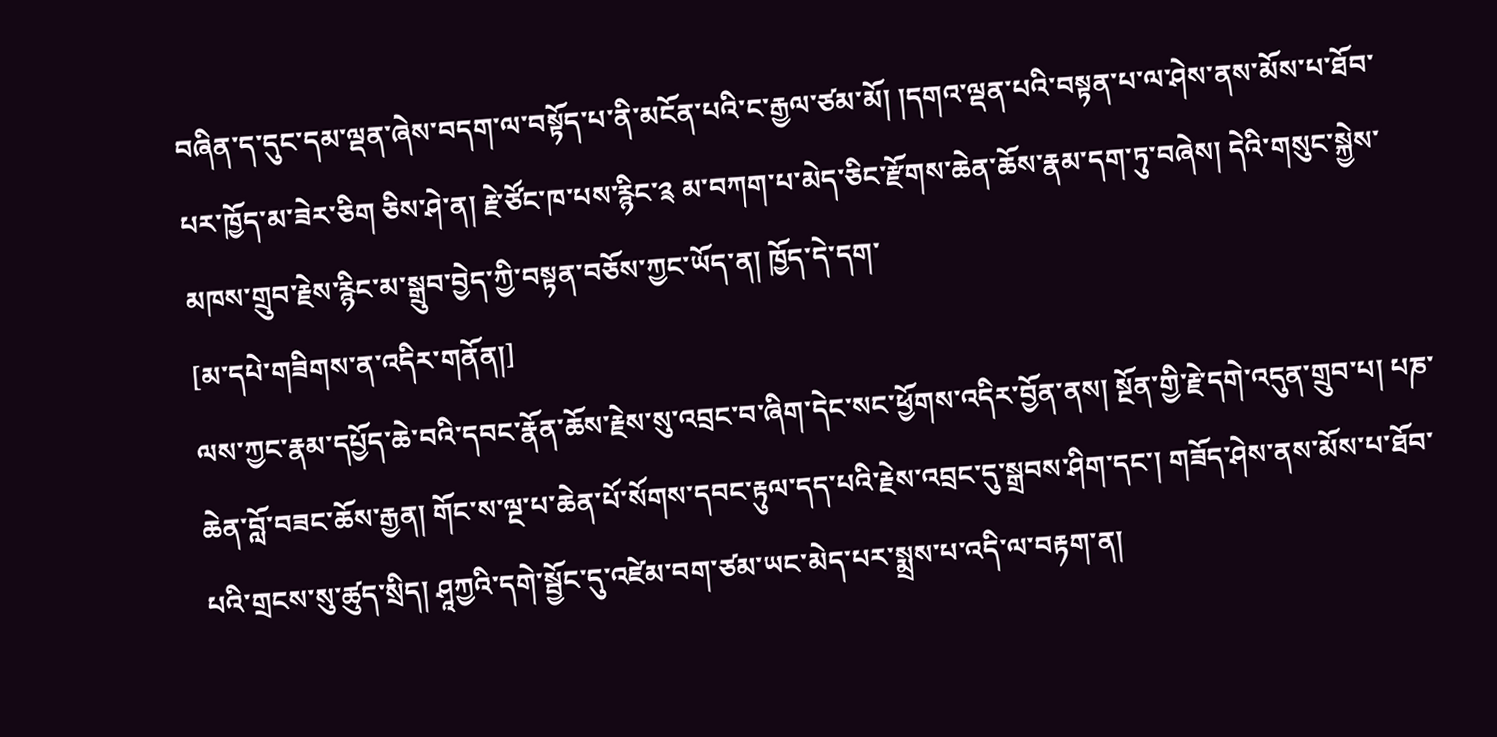བཞིན་ད་དུང་དམ་ལྡན་ཞེས་བདག་ལ་བསྟོད་པ་ནི་མངོན་པའི་ང་རྒྱལ་ཙམ་མོ། །དགའ་ལྡན་པའི་བསྟན་པ་ལ་ཤེས་ནས་མོས་པ་ཐོབ་པར་ཁྱོད་མ་ཟེར་ཅིག ཅིས་ཤེ་ན། རྗེ་ཙོང་ཁ་པས་རྙིང་༉ མ་བཀག་པ་མེད་ཅིང་རྫོགས་ཆེན་ཆོས་རྣམ་དག་ཏུ་བཞེས། དེའི་གསུང་སྐྱེས་མཁས་གྲུབ་རྗེས་རྙིང་མ་སྒྲུབ་བྱེད་ཀྱི་བསྟན་བཅོས་ཀྱང་ཡོད་ན། ཁྱོད་དེ་དག་
[མ་དཔེ་གཟིགས་ན་འདིར་གནོན།]
ལས་ཀྱང་རྣམ་དཔྱོད་ཆེ་བའི་དབང་རྣོན་ཆོས་རྗེས་སུ་འབྲང་བ་ཞིག་དེང་སང་ཕྱོགས་འདིར་བྱོན་ནས། སྔོན་གྱི་རྗེ་དགེ་འདུན་གྲུབ་པ། པཎ་ཆེན་བློ་བཟང་ཆོས་རྒྱན། གོང་ས་ལྔ་པ་ཆེན་པོ་སོགས་དབང་རྟུལ་དད་པའི་རྗེས་འབྲང་དུ་སྒྲབས་ཤིག་དང་། གཟོད་ཤེས་ནས་མོས་པ་ཐོབ་པའི་གྲངས་སུ་ཚུད་སྲིད། ཤཱཀྱའི་དགེ་སྦྱོང་དུ་འཛེམ་བག་ཙམ་ཡང་མེད་པར་སྨྲས་པ་འདི་ལ་བརྟག་ན།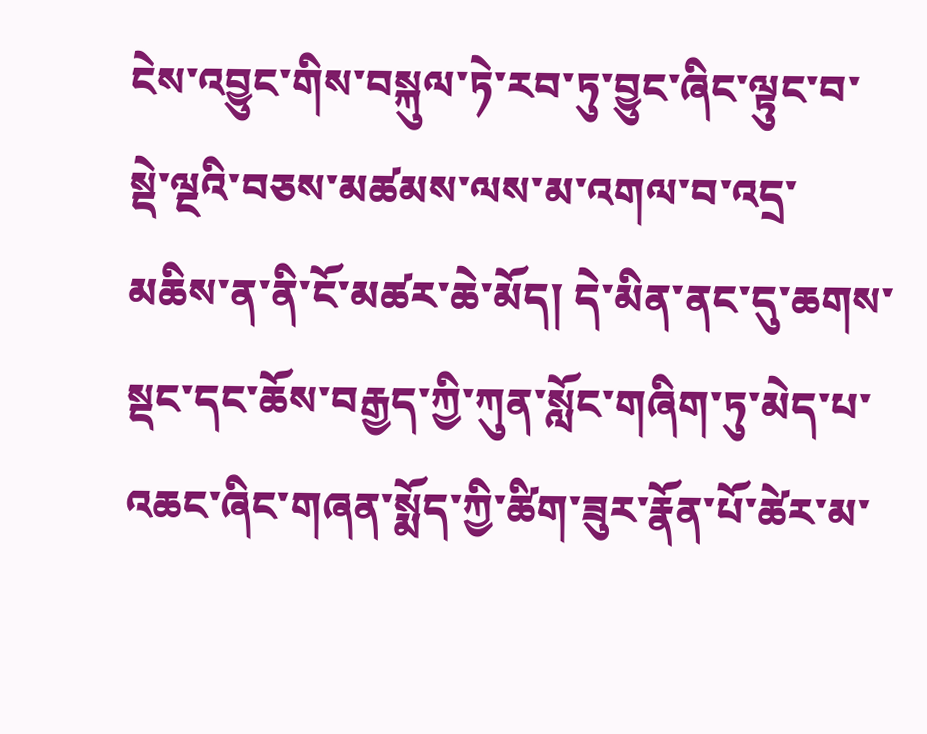ངེས་འབྱུང་གིས་བསྐུལ་ཏེ་རབ་ཏུ་བྱུང་ཞིང་ལྟུང་བ་སྡེ་ལྔའི་བཅས་མཚམས་ལས་མ་འགལ་བ་འདྲ་མཆིས་ན་ནི་ངོ་མཚར་ཆེ་མོད། དེ་མིན་ནང་དུ་ཆགས་སྡང་དང་ཆོས་བརྒྱད་ཀྱི་ཀུན་སློང་གཞིག་ཏུ་མེད་པ་འཆང་ཞིང་གཞན་སྨོད་ཀྱི་ཚིག་ཟུར་རྣོན་པོ་ཚེར་མ་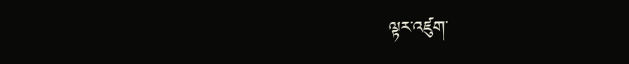ལྟར་འཛུག་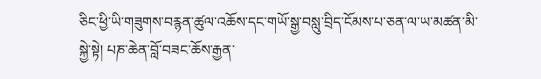ཅིང་ཕྱི་ཡི་གཟུགས་བརྙན་ཚུལ་འཆོས་དང་གཡོ་སྒྱ་བསླུ་བྲིད་ངོམས་པ་ཅན་ལ་ཡ་མཚན་མི་སྐྱེ་སྟེ། པཎ་ཆེན་བློ་བཟང་ཆོས་རྒྱན་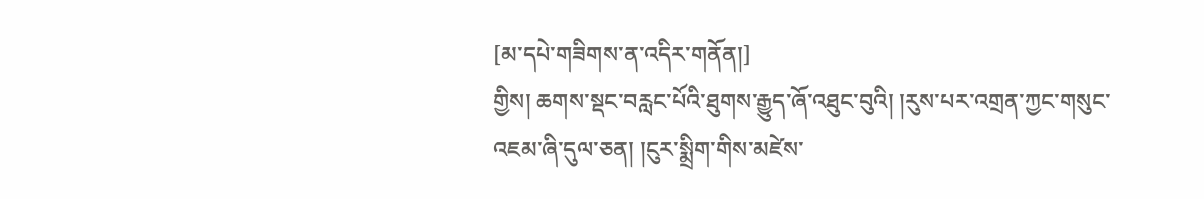[མ་དཔེ་གཟིགས་ན་འདིར་གནོན།]
གྱིས། ཆགས་སྡང་བརླང་པོའི་ཐུགས་རྒྱུད་ཞོ་འཐུང་བུའི། །རུས་པར་འགྲན་ཀྱང་གསུང་འཇམ་ཞི་དུལ་ཅན། །ངུར་སྨྲིག་གིས་མཛེས་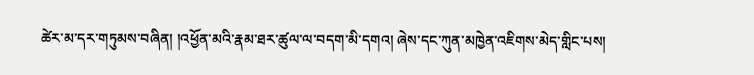ཚེར་མ་དར་གཏུམས་བཞིན། །འཕྱོན་མའི་རྣམ་ཐར་ཚུལ་ལ་བདག་མི་དགའ། ཞེས་དང་ཀུན་མཁྱེན་འཇིགས་མེད་གླིང་པས།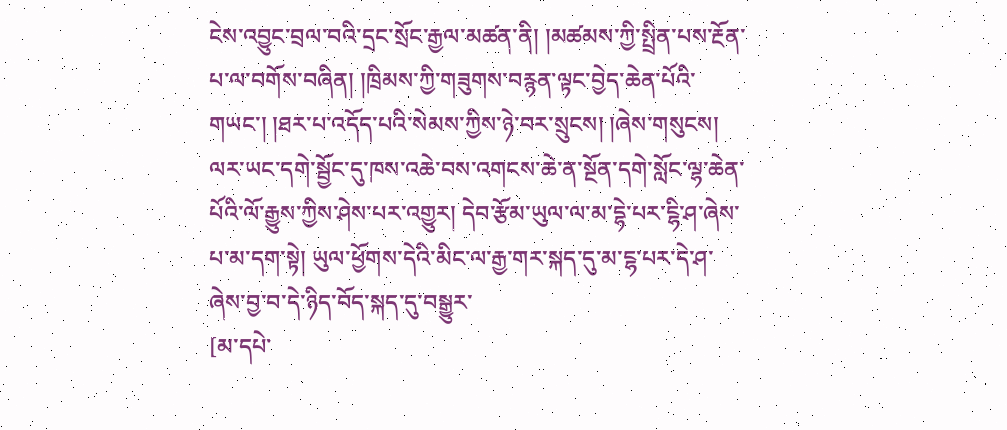ངེས་འབྱུང་བྲལ་བའི་དྲང་སྲོང་རྒྱལ་མཚན་ནི། །མཚམས་ཀྱི་སྤྲིན་པས་རྔོན་པ་ལ་བགོས་བཞིན། །ཁྲིམས་ཀྱི་གཟུགས་བརྙན་ལྟང་བྱེད་ཆེན་པོའི་གཡང་། །ཐར་པ་འདོད་པའི་སེམས་ཀྱིས་ཉེ་བར་སྲུངས། །ཞེས་གསུངས། ལར་ཡང་དགེ་སྦྱོང་དུ་ཁས་འཆེ་བས་འགངས་ཆེ་ན་སྔོན་དགེ་སློང་ལྷ་ཆེན་པོའི་ལོ་རྒྱུས་ཀྱིས་ཤེས་པར་འགྱུར། དེབ་རྩོམ་ཡུལ་ལ་མ་དྷེ་པར་ངྷི་ཤ་ཞེས་པ་མ་དག་སྟེ། ཡུལ་ཕྱོགས་དེའི་མིང་ལ་རྒྱ་གར་སྐད་དུ་མ་ངྷ་པར་དེ་ཤ་ཞེས་བྱ་བ་དེ་ཉིད་བོད་སྐད་དུ་བསྒྱུར་
[མ་དཔེ་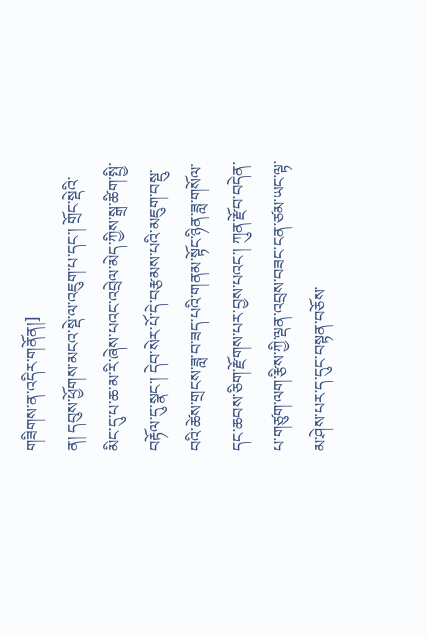གཟིགས་ན་འདིར་གནོན།]
ན། དབུས་ཕྱོགས་མངའ་སྡེ་ལ་འཇུག་པ་དང་། གྲོང་སྡེའི་མིང་དུ་པ་ཆ་མ་རི་ཞེས་པའང་འབྲེལ་མེད་ཀྱིས་སྒྲ་ཚིག་སྤྱི་བརྟོལ་དུ་སྣང་། དེབ་སེར་པོ་དེ་བརྩམས་པའི་མཇུག་བསྡུ་བའི་ཚེས་གྲངས་ཟླ་བ་ཟད་པའི་གནམ་སྟོང་ཉིན་ཟླ་གསོལ་དང་ཆབས་ཅིག་རྫོགས་པར་བྱས་པའང་། ཀུན་རྫོབ་བདེན་པ་གཙུག་ལག་རྩིས་ཀྱི་ལྡན་འབྲས་བཟང་ངན་ཙམ་ཡང་ལྟ་མ་ཤེས་པར་ད་དུང་བསྟན་བཅོས་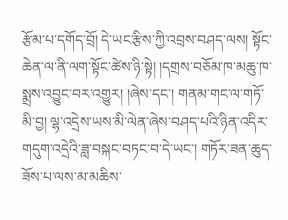རྩོམ་པ་དགོད་བྲོ། དེ་ཡང་རྩིས་ཀྱི་འབྲས་བཤད་ལས། སྟོང་ཆེན་ལ་ནི་ལག་སྟོང་ཚེས་ཉི་སྟེ། །དགྲས་བཅོམ་ཁ་མཆུ་ཁ་སྨྲས་འབྱུང་བར་འགྱུར། །ཞེས་དང་། གནམ་གང་ལ་གཏོ་མི་བྱ། ལྷ་འདྲེས་ཡས་མི་ལེན་ཞེས་བཤད་པའི་ཉིན་འདིར་གདུག་འདྲེའི་ཟླ་བསྐང་བཏང་བ་དེ་ཡང་། གཏོར་ཟན་ཆུད་ཟོས་པ་ལས་མ་མཆིས་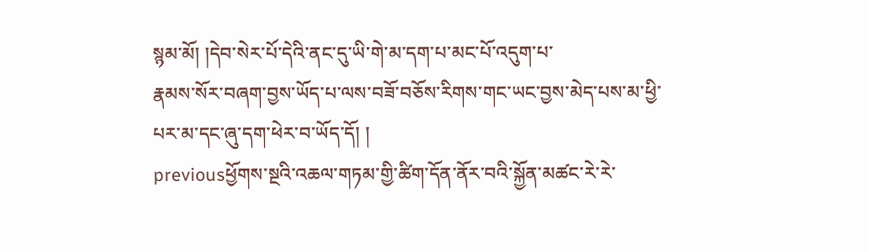སྙམ་མོ། །དེབ་སེར་པོ་དེའི་ནང་དུ་ཡི་གེ་མ་དག་པ་མང་པོ་འདུག་པ་
རྣམས་སོར་བཞག་བྱས་ཡོད་པ་ལས་བཟོ་བཅོས་རིགས་གང་ཡང་བྱས་མེད་པས་མ་ཕྱི་པར་མ་དང་ཞུ་དག་ཕེར་བ་ཡོད་དོ། །
previousཕྱོགས་སྔའི་འཆལ་གཏམ་གྱི་ཚིག་དོན་ནོར་བའི་སྐྱོན་མཚང་རེ་རེ་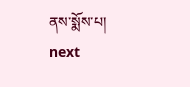ནས་སྨོས་པ། next